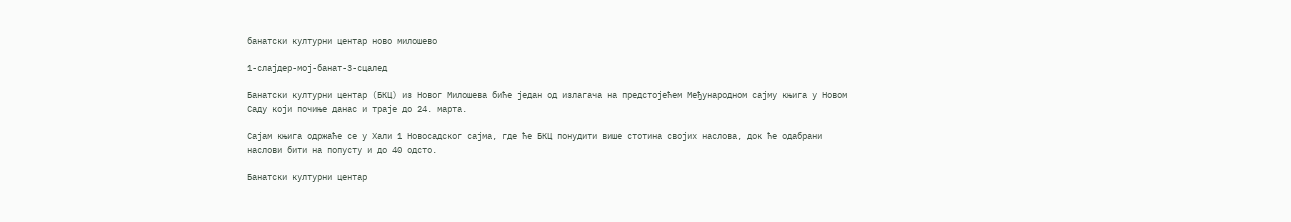банатски културни центар ново милошево

1-слајдер-мој-банат-3-сцалед

Банатски културни центар (БКЦ) из Новог Милошева биће један од излагача на предстојећем Међународном сајму књига у Новом Саду који почиње данас и траје до 24. марта.

Сајам књига одржаће се у Хали 1 Новосадског сајма, где ће БКЦ понудити више стотина својих наслова, док ће одабрани наслови бити на попусту и до 40 одсто.

Банатски културни центар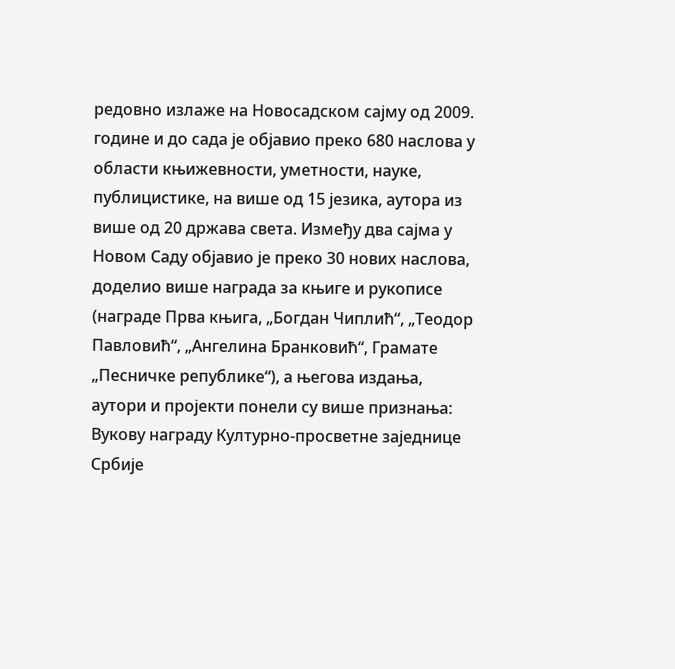редовно излаже на Новосадском сајму од 2009. године и до сада је објавио преко 680 наслова у области књижевности, уметности, науке, публицистике, на више од 15 језика, аутора из више од 20 држава света. Између два сајма у Новом Саду објавио је преко 30 нових наслова, доделио више награда за књиге и рукописе (награде Прва књига, „Богдан Чиплић“, „Теодор Павловић“, „Ангелина Бранковић“, Грамате „Песничке републике“), а његова издања, аутори и пројекти понели су више признања: Вукову награду Културно-просветне заједнице Србије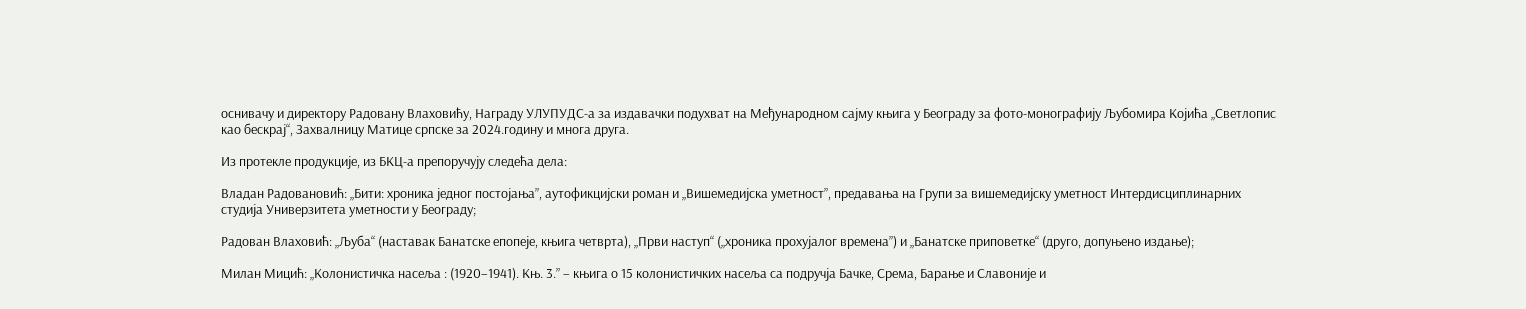оснивачу и директору Радовану Влаховићу, Награду УЛУПУДС-а за издавачки подухват на Међународном сајму књига у Београду за фото-монографију Љубомира Којића „Светлопис као бескрај“, Захвалницу Матице српске за 2024.годину и многа друга.

Из протекле продукције, из БКЦ-а препоручују следећа дела:

Владан Радовановић: „Бити: хроника једног постојања”, аутофикцијски роман и „Вишемедијска уметност”, предавања на Групи за вишемедијску уметност Интердисциплинарних студија Универзитета уметности у Београду;

Радован Влаховић: „Љуба“ (наставак Банатске епопеје, књига четврта), „Први наступ“ („хроника прохујалог времена”) и „Банатске приповетке“ (друго, допуњено издање);

Милан Мицић: „Колонистичка насеља : (1920–1941). Књ. 3.” – књига о 15 колонистичких насеља са подручја Бачке, Срема, Барање и Славоније и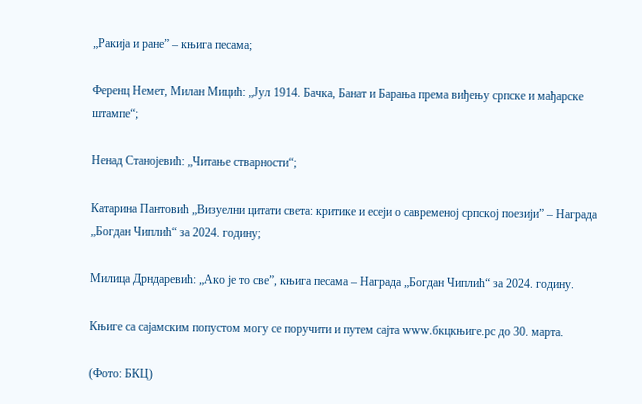„Ракија и ране” – књига песама;

Ференц Немет, Милан Мицић: „Јул 1914. Бачка, Банат и Барања према виђењу српске и мађарске штампе“;

Ненад Станојевић: „Читање стварности“;

Катарина Пантовић „Визуелни цитати света: критике и есеји о савременој српској поезији” – Награда „Богдан Чиплић“ за 2024. годину;

Милица Дрндаревић: „Ако је то све”, књига песама – Награда „Богдан Чиплић“ за 2024. годину.

Књиге са сајамским попустом могу се поручити и путем сајта www.бкцкњиге.рс до 30. марта.

(Фото: БКЦ)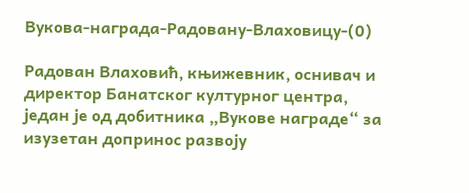Вукова-награда-Радовану-Влаховицу-(0)

Радован Влаховић, књижевник, оснивач и директор Банатског културног центра, један је од добитника „Вукове награде“ за изузетан допринос развоју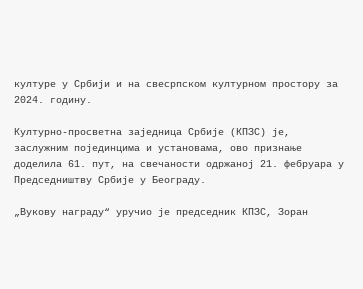културе у Србији и на свесрпском културном простору за 2024. годину.

Културно-просветна заједница Србије (КПЗС) је, заслужним појединцима и установама, ово признање доделила 61. пут, на свечаности одржаној 21. фебруара у Председништву Србије у Београду.

„Вукову награду“ уручио је председник КПЗС, Зоран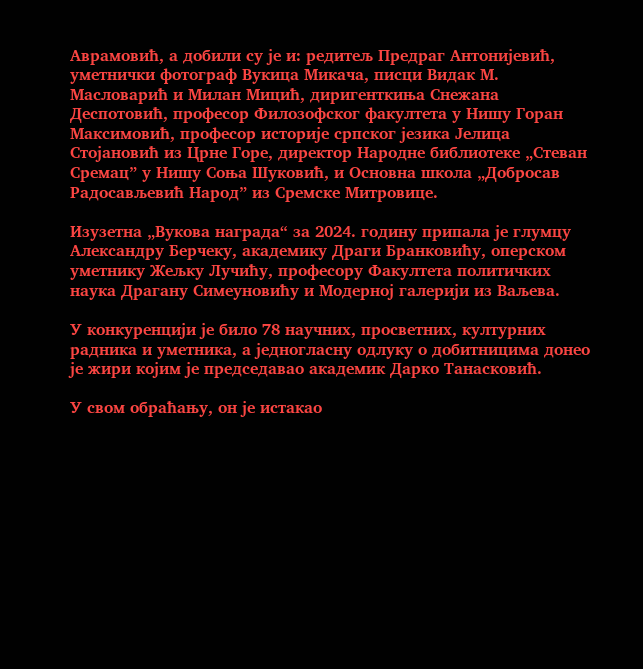Аврамовић, а добили су је и: редитељ Предраг Антонијевић, уметнички фотограф Вукица Микача, писци Видак М. Масловарић и Милан Мицић, диригенткиња Снежана Деспотовић, професор Филозофског факултета у Нишу Горан Максимовић, професор историје српског језика Јелица Стојановић из Црне Горе, директор Народне библиотеке „Стеван Сремац” у Нишу Соња Шуковић, и Основна школа „Добросав Радосављевић Народ” из Сремске Митровице.

Изузетна „Вукова награда“ за 2024. годину припала је глумцу Александру Берчеку, академику Драги Бранковићу, оперском уметнику Жељку Лучићу, професору Факултета политичких наука Драгану Симеуновићу и Модерној галерији из Ваљева.

У конкуренцији је било 78 научних, просветних, културних радника и уметника, а једногласну одлуку о добитницима донео је жири којим је председавао академик Дарко Танасковић.

У свом обраћању, он је истакао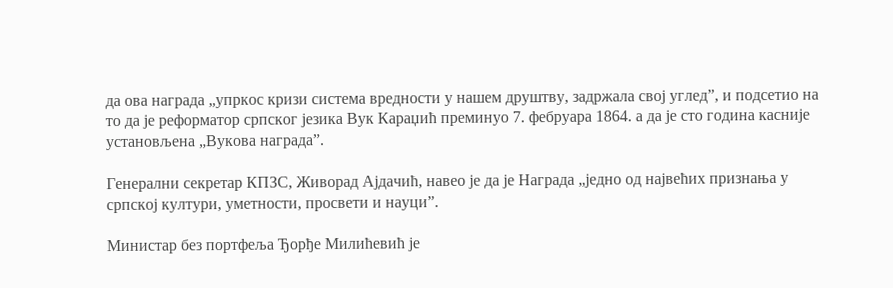да ова награда „упркос кризи система вредности у нашем друштву, задржала свој углед”, и подсетио на то да је реформатор српског језика Вук Караџић преминуо 7. фебруара 1864. а да је сто година касније установљена „Вукова награда”.

Генерални секретар КПЗС, Живорад Ајдачић, навео је да је Награда „једно од највећих признања у српској култури, уметности, просвети и науци”.

Министар без портфеља Ђорђе Милићевић је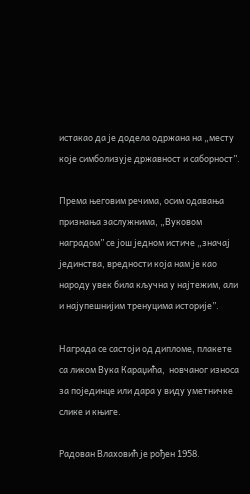истакао да је додела одржана на „месту које симболизује државност и саборност”.

Према његовим речима, осим одавања признања заслужнима, „Вуковом наградом” се још једном истиче „значај јединства, вредности која нам је као народу увек била кључна у најтежим, али и најупешнијим тренуцима историје”.

Награда се састоји од дипломе, плакете са ликом Вука Караџића,  новчаног износа за појединце или дара у виду уметничке слике и књиге.

Радован Влаховић је рођен 1958.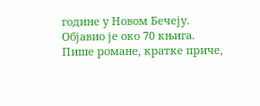године у Новом Бечеју. Објавио је око 70 књига. Пише романе, кратке приче,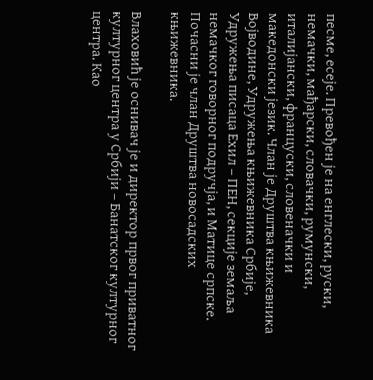песме, есеје. Превођен је на енглески, руски, немачки, мађарски, словачки, румунски, италијански, француски, словеначки и македонски језик. Члан је Друштва књижевника Војводине, Удружења књижевника Србије, Удружења писаца Еxил – ПЕН, секције земаља немачког говорног подручја, и Матице српске. Почасни је члан Друштва новосадских књижевника.

Влаховић је оснивач је и директор првог приватног културног центра у Србији – Банатског културног центра. Као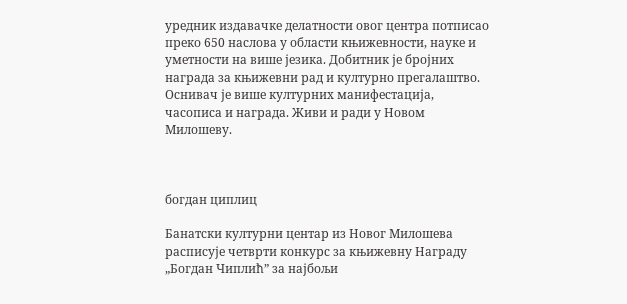уредник издавачке делатности овог центра потписао преко 650 наслова у области књижевности, науке и уметности на више језика. Добитник је бројних награда за књижевни рад и културно прегалаштво. Оснивач је више културних манифестација, часописа и награда. Живи и ради у Новом Милошеву.



богдан циплиц

Банатски културни центар из Новог Милошева расписује четврти конкурс за књижевну Награду „Богдан Чиплић” за најбољи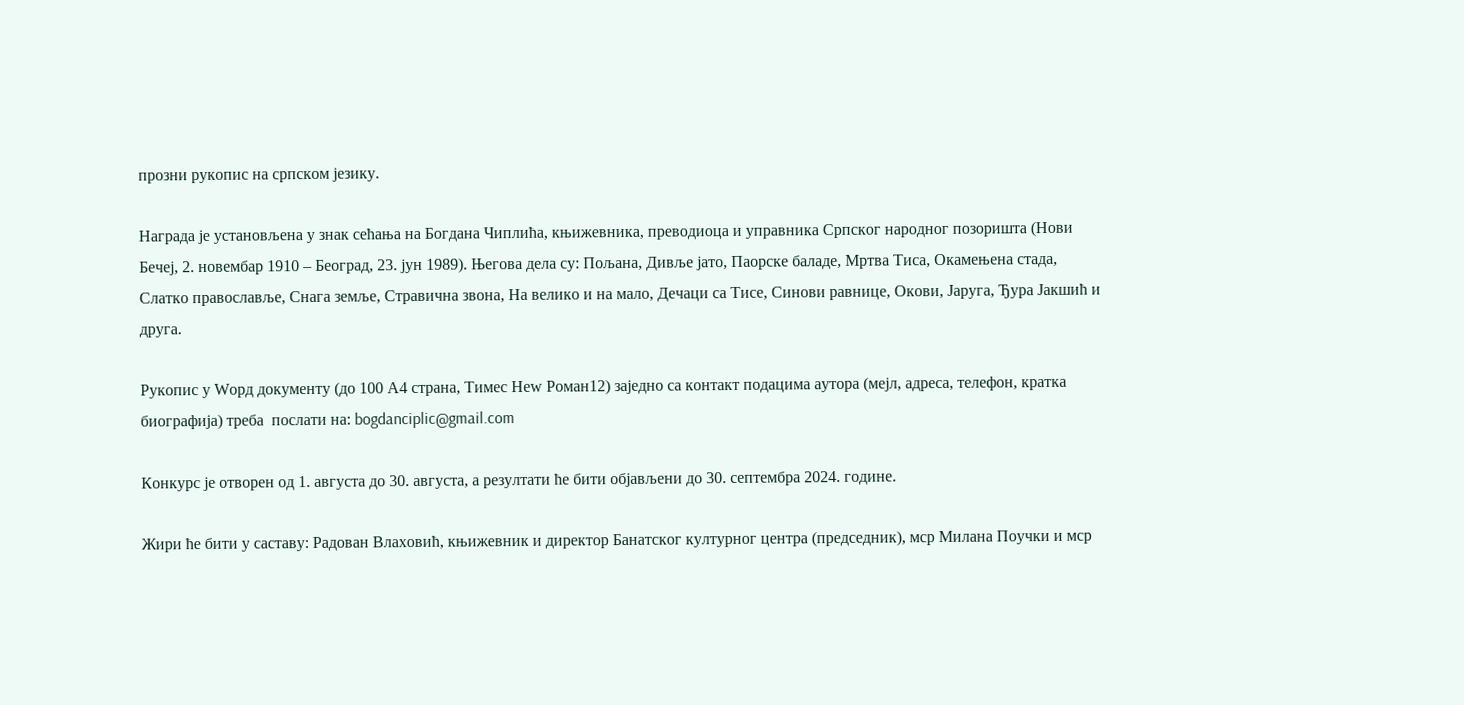прозни рукопис на српском језику.

Награда је установљена у знак сећања на Богдана Чиплића, књижевника, преводиоца и управника Српског народног позоришта (Нови Бечеј, 2. новембар 1910 – Београд, 23. јун 1989). Његова дела су: Пољана, Дивље јато, Паорске баладе, Мртва Тиса, Окамењена стада, Слатко православље, Снага земље, Стравична звона, На велико и на мало, Дечаци са Тисе, Синови равнице, Окови, Јаруга, Ђура Јакшић и друга.

Рукопис у Wорд документу (до 100 А4 страна, Тимес Неw Роман12) заједно са контакт подацима аутора (мејл, адреса, телефон, кратка биографија) треба  послати на: bogdanciplic@gmail.com

Конкурс је отворен од 1. августа до 30. августа, а резултати ће бити објављени до 30. септембра 2024. године.

Жири ће бити у саставу: Радован Влаховић, књижевник и директор Банатског културног центра (председник), мср Милана Поучки и мср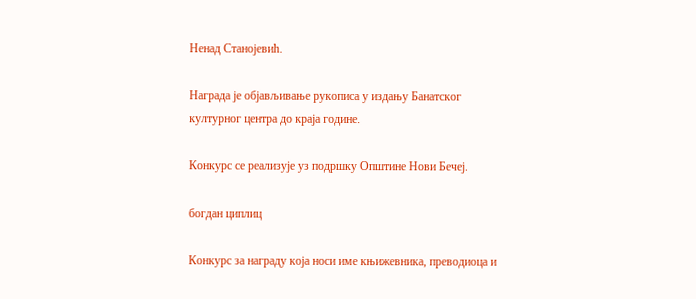Ненад Станојевић.

Награда је објављивање рукописа у издању Банатског културног центра до краја године.

Конкурс се реализује уз подршку Општине Нови Бечеј.

богдан циплиц

Конкурс за награду која носи име књижевника, преводиоца и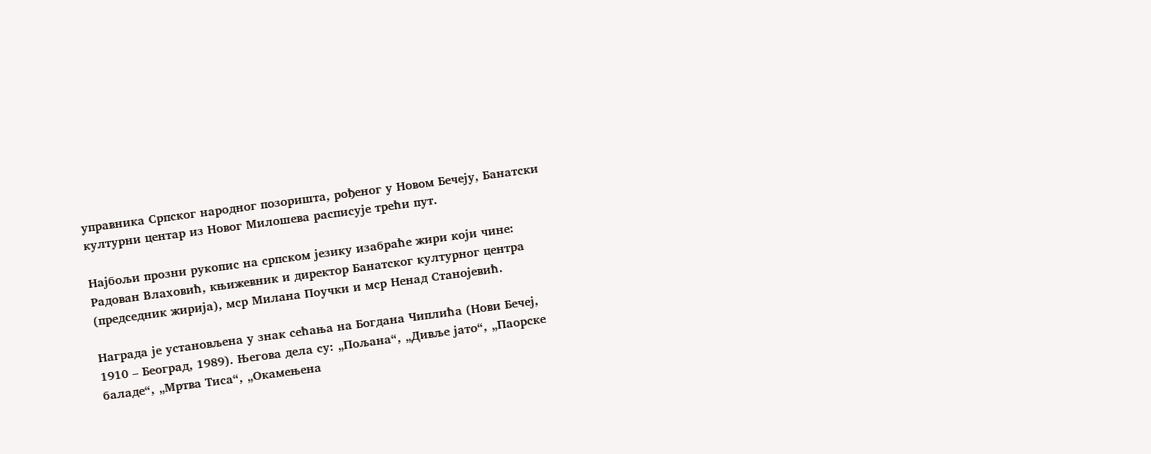управника Српског народног позоришта, рођеног у Новом Бечеју, Банатски културни центар из Новог Милошева расписује трећи пут.

Најбољи прозни рукопис на српском језику изабраће жири који чине: Радован Влаховић, књижевник и директор Банатског културног центра (председник жирија), мср Милана Поучки и мср Ненад Станојевић.

Награда је установљена у знак сећања на Богдана Чиплића (Нови Бечеј, 1910 – Београд, 1989). Његова дела су: „Пољана“, „Дивље јато“, „Паорске баладе“, „Мртва Тиса“, „Окамењена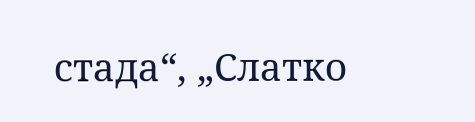стада“, „Слатко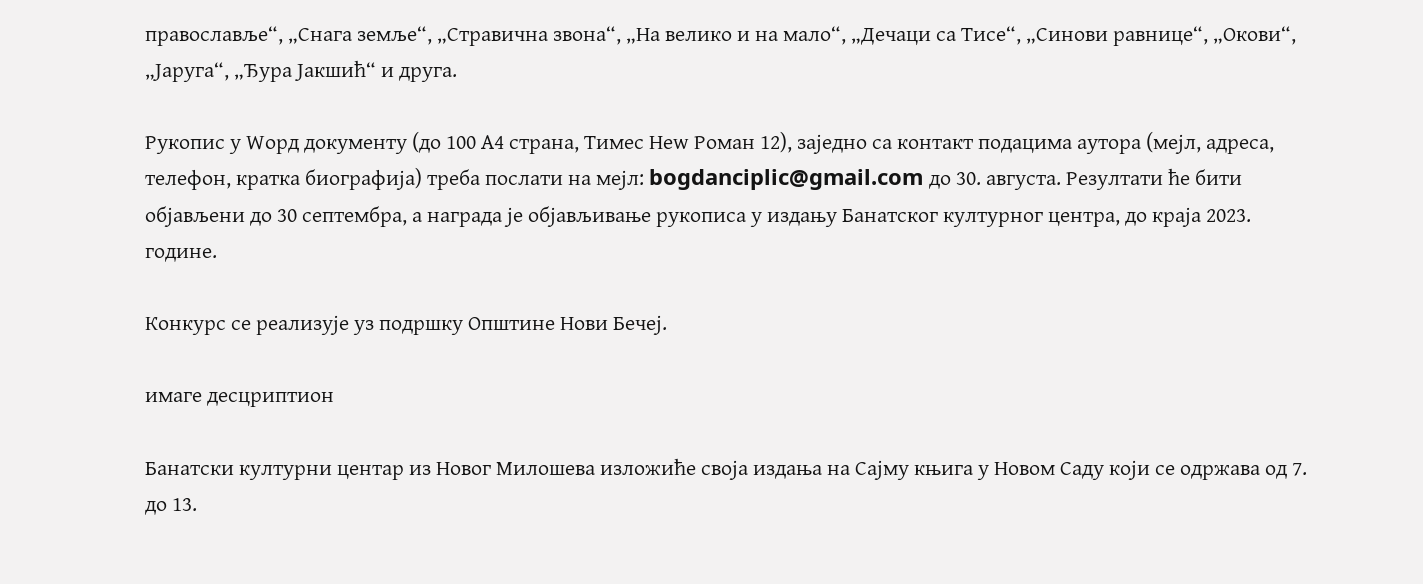православље“, „Снага земље“, „Стравична звона“, „На велико и на мало“, „Дечаци са Тисе“, „Синови равнице“, „Окови“, „Јаруга“, „Ђура Јакшић“ и друга.

Рукопис у Wорд документу (до 100 А4 страна, Тимес Неw Роман 12), заједно са контакт подацима аутора (мејл, адреса, телефон, кратка биографија) треба послати на мејл: bogdanciplic@gmail.com до 30. августа. Резултати ће бити објављени до 30 септембра, а награда је објављивање рукописа у издању Банатског културног центра, до краја 2023. године.

Конкурс се реализује уз подршку Општине Нови Бечеј.

имаге десцриптион

Банатски културни центар из Новог Милошева изложиће своја издања на Сајму књига у Новом Саду који се одржава од 7. до 13.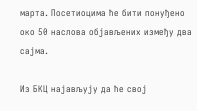марта. Посетиоцима ће бити понуђено око 50 наслова објављених између два сајма.

Из БКЦ најављују да ће свој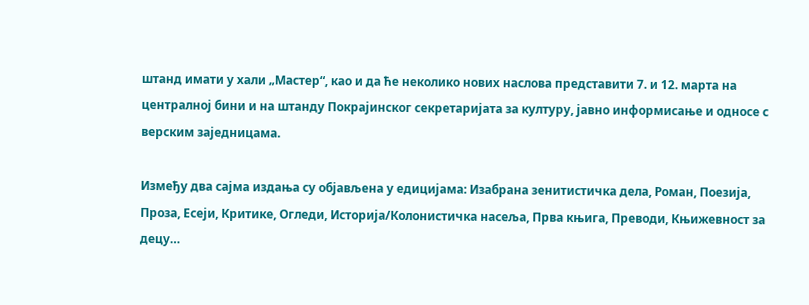штанд имати у хали „Мастер“, као и да ће неколико нових наслова представити 7. и 12. марта на централној бини и на штанду Покрајинског секретаријата за културу, јавно информисање и односе с верским заједницама.

Између два сајма издања су објављена у едицијама: Изабрана зенитистичка дела, Роман, Поезија, Проза, Есеји, Критике, Огледи, Историја/Колонистичка насеља, Прва књига, Преводи, Књижевност за децу…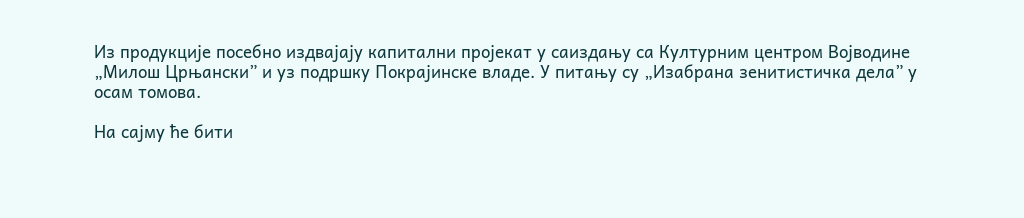Из продукције посебно издвајају капитални пројекат у саиздању са Културним центром Војводине „Милош Црњански” и уз подршку Покрајинске владе. У питању су „Изабрана зенитистичка дела” у осам томова.

На сајму ће бити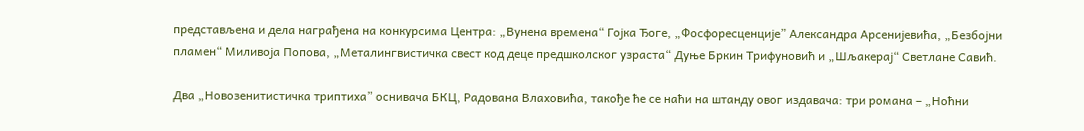представљена и дела награђена на конкурсима Центра: „Вунена времена“ Гојка Ђоге, „Фосфоресценције” Александра Арсенијевића, „Безбојни пламен“ Миливоја Попова, „Металингвистичка свест код деце предшколског узраста“ Дуње Бркин Трифуновић и „Шљакерај“ Светлане Савић.

Два „Новозенитистичка триптиха” оснивача БКЦ, Радована Влаховића, такође ће се наћи на штанду овог издавача: три романа – „Ноћни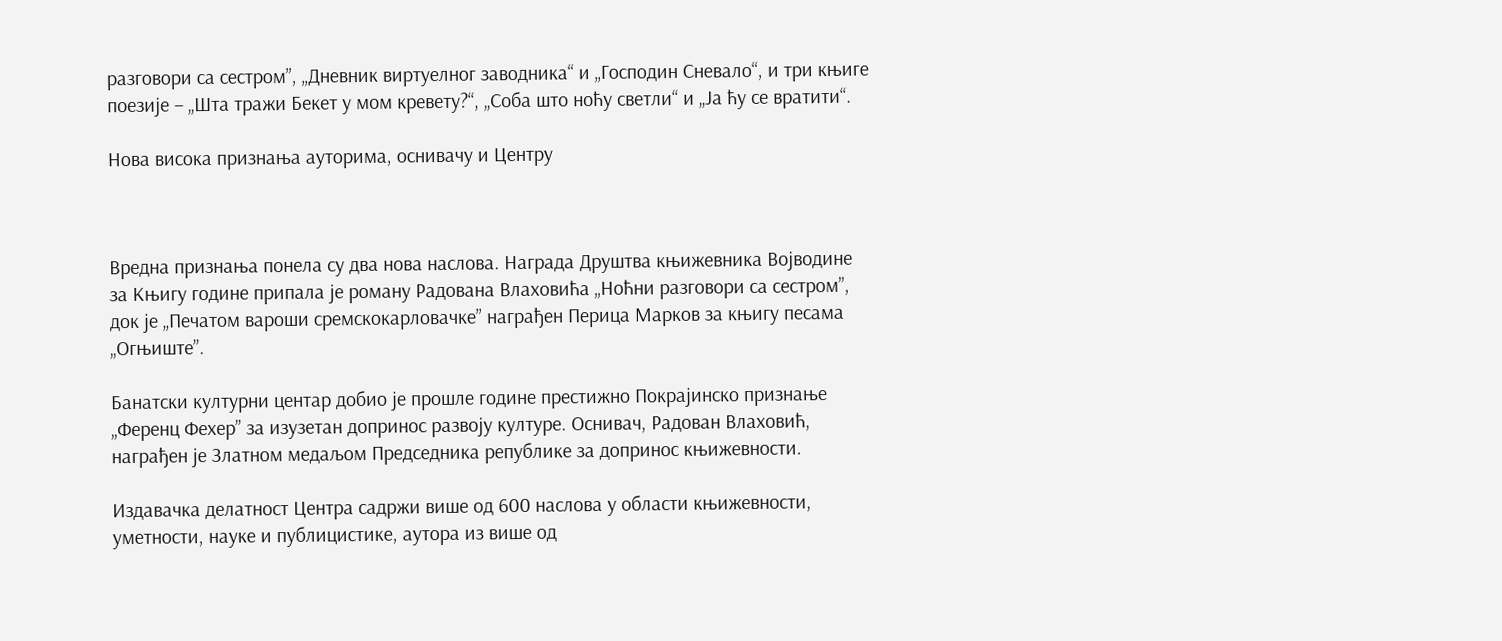разговори са сестром”, „Дневник виртуелног заводника“ и „Господин Сневало“, и три књиге поезије – „Шта тражи Бекет у мом кревету?“, „Соба што ноћу светли“ и „Ја ћу се вратити“.

Нова висока признања ауторима, оснивачу и Центру



Вредна признања понела су два нова наслова. Награда Друштва књижевника Војводине за Књигу године припала је роману Радована Влаховића „Ноћни разговори са сестром”, док је „Печатом вароши сремскокарловачке” награђен Перица Марков за књигу песама „Огњиште”.

Банатски културни центар добио је прошле године престижно Покрајинско признање „Ференц Фехер” за изузетан допринос развоју културе. Оснивач, Радован Влаховић, награђен је Златном медаљом Председника републике за допринос књижевности.

Издавачка делатност Центра садржи више од 600 наслова у области књижевности, уметности, науке и публицистике, аутора из више од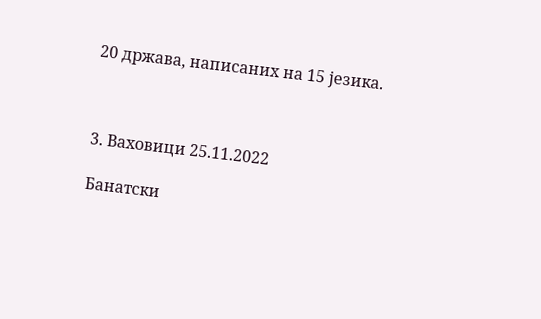20 држава, написаних на 15 језика.



3. Ваховици 25.11.2022

Банатски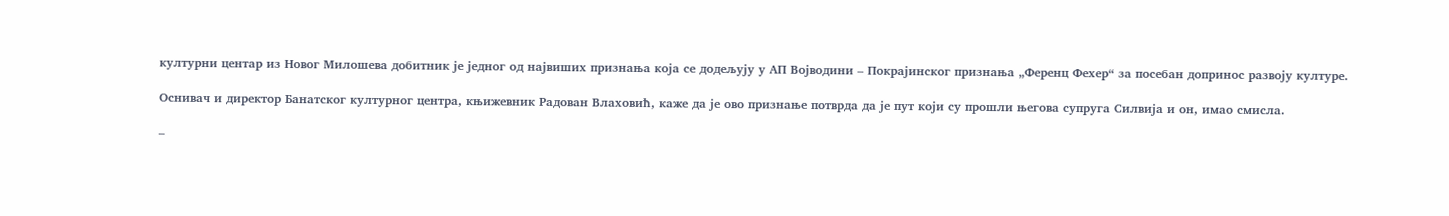културни центар из Новог Милошева добитник је једног од највиших признања која се додељују у АП Војводини – Покрајинског признања „Ференц Фехер“ за посебан допринос развоју културе.

Оснивач и директор Банатског културног центра, књижевник Радован Влаховић, каже да је ово признање потврда да је пут који су прошли његова супруга Силвија и он, имао смисла.

–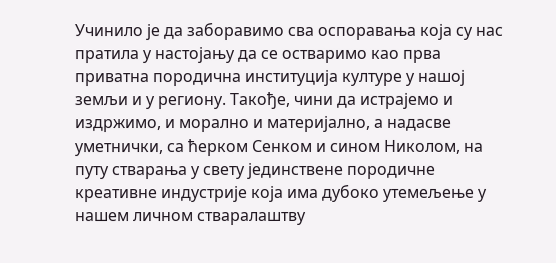Учинило је да заборавимо сва оспоравања која су нас пратила у настојању да се остваримо као прва приватна породична институција културе у нашој земљи и у региону. Такође, чини да истрајемо и издржимо, и морално и материјално, а надасве уметнички, са ћерком Сенком и сином Николом, на путу стварања у свету јединствене породичне креативне индустрије која има дубоко утемељење у нашем личном стваралаштву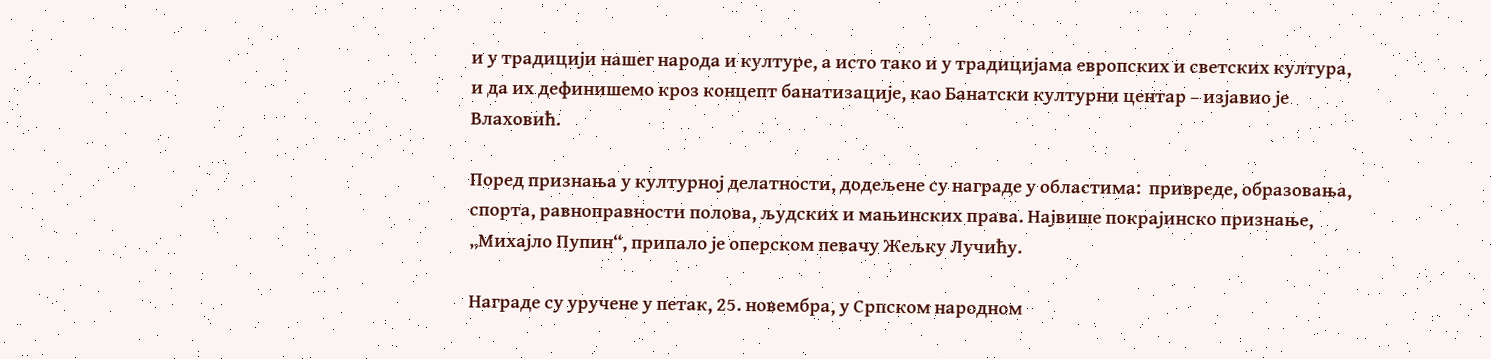и у традицији нашег народа и културе, а исто тако и у традицијама европских и светских култура, и да их дефинишемо кроз концепт банатизације, као Банатски културни центар – изјавио је Влаховић.

Поред признања у културној делатности, додељене су награде у областима:  привреде, образовања, спорта, равноправности полова, људских и мањинских права. Највише покрајинско признање, „Михајло Пупин“, припало је оперском певачу Жељку Лучићу.

Награде су уручене у петак, 25. новембра, у Српском народном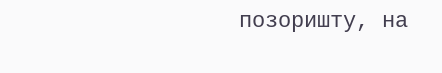позоришту, на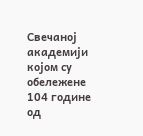Свечаној академији којом су обележене 104 године од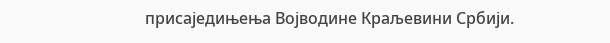присаједињења Војводине Краљевини Србији.